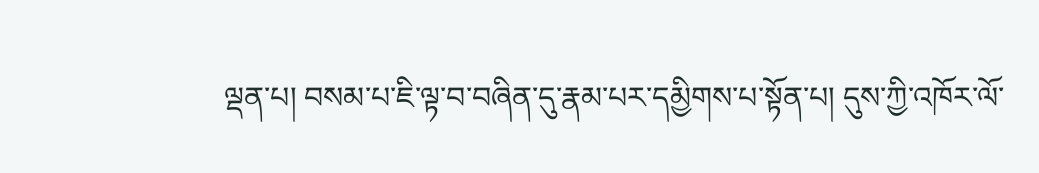ལྡན་པ། བསམ་པ་ཇི་ལྟ་བ་བཞིན་དུ་རྣམ་པར་དམྱིགས་པ་སྟོན་པ། དུས་ཀྱི་འཁོར་ལོ་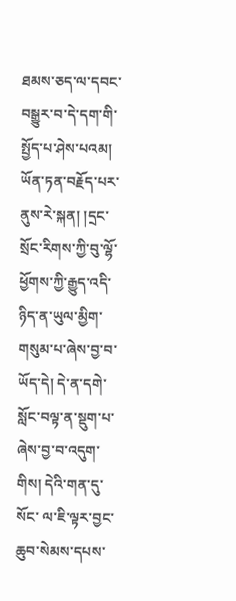ཐམས་ཅད་ལ་དབང་བསྒྱུར་བ་དེ་དག་གི་སྤྱོད་པ་ཤེས་པའམ། ཡོན་ཏན་བརྗོད་པར་ནུས་རེ་སྐན། །དྲང་སྲོང་རིགས་ཀྱི་བུ་ལྷོ་ཕྱོགས་ཀྱི་རྒྱུད་འདི་ཉིད་ན་ཡུལ་མྱིག་གསུམ་པ་ཞེས་བྱ་བ་ཡོད་དེ། དེ་ན་དགེ་སློང་བལྟ་ན་སྡུག་པ་ཞེས་བྱ་བ་འདུག་གིས། དེའི་གན་དུ་སོང་ ལ་ཇི་ལྟར་བྱང་ཆུབ་སེམས་དཔས་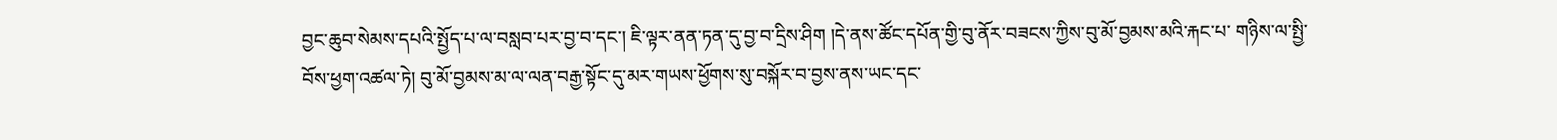བྱང་ཆུབ་སེམས་དཔའི་སྤྱོད་པ་ལ་བསླབ་པར་བྱ་བ་དང་། ཇི་ལྟར་ནན་ཏན་དུ་བྱ་བ་དྲིས་ཤིག །དེ་ནས་ཚོང་དཔོན་གྱི་བུ་ནོར་བཟངས་ཀྱིས་བུ་མོ་བྱམས་མའི་རྐང་པ་ གཉིས་ལ་སྤྱི་བོས་ཕྱག་འཚལ་ཏེ། བུ་མོ་བྱམས་མ་ལ་ལན་བརྒྱ་སྟོང་དུ་མར་གཡས་ཕྱོགས་སུ་བསྐོར་བ་བྱས་ནས་ཡང་དང་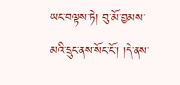ཡང་བལྟས་ཏེ། བུ་མོ་བྱམས་མའི་དྲུང་ནས་སོང་ངོ་། །དེ་ནས་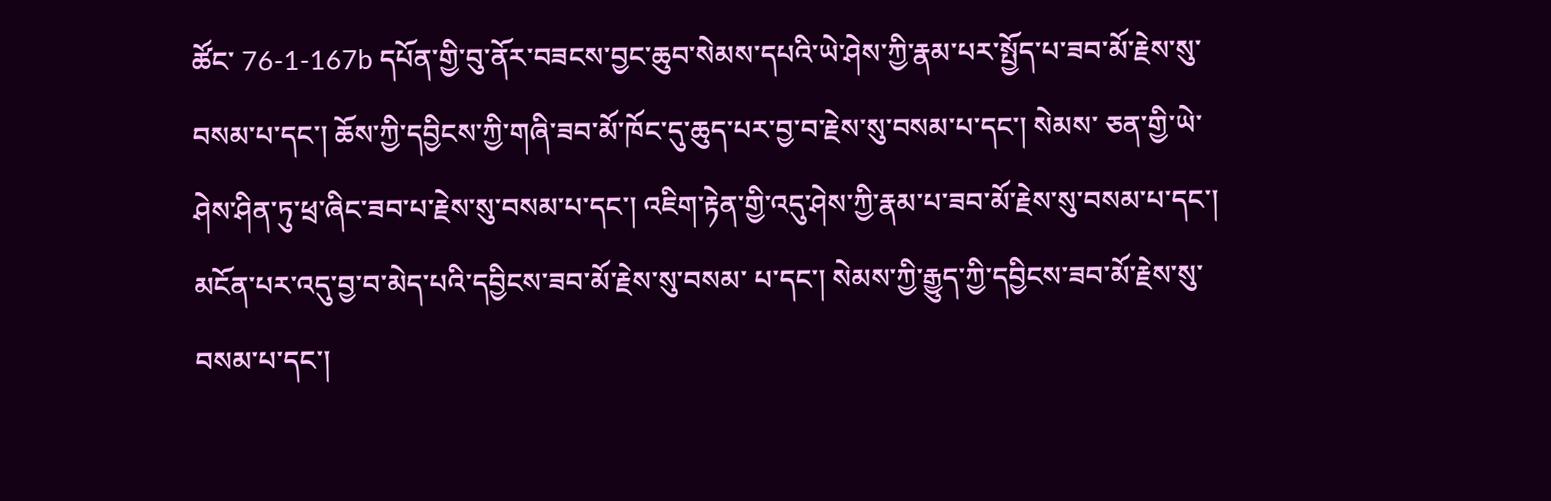ཚོང་ 76-1-167b དཔོན་གྱི་བུ་ནོར་བཟངས་བྱང་ཆུབ་སེམས་དཔའི་ཡེ་ཤེས་ཀྱི་རྣམ་པར་སྤྱོད་པ་ཟབ་མོ་རྗེས་སུ་བསམ་པ་དང་། ཆོས་ཀྱི་དབྱིངས་ཀྱི་གཞི་ཟབ་མོ་ཁོང་དུ་ཆུད་པར་བྱ་བ་རྗེས་སུ་བསམ་པ་དང་། སེམས་ ཅན་གྱི་ཡེ་ཤེས་ཤིན་ཏུ་ཕྲ་ཞིང་ཟབ་པ་རྗེས་སུ་བསམ་པ་དང་། འཇིག་རྟེན་གྱི་འདུ་ཤེས་ཀྱི་རྣམ་པ་ཟབ་མོ་རྗེས་སུ་བསམ་པ་དང་། མངོན་པར་འདུ་བྱ་བ་མེད་པའི་དབྱིངས་ཟབ་མོ་རྗེས་སུ་བསམ་ པ་དང་། སེམས་ཀྱི་རྒྱུད་ཀྱི་དབྱིངས་ཟབ་མོ་རྗེས་སུ་བསམ་པ་དང་།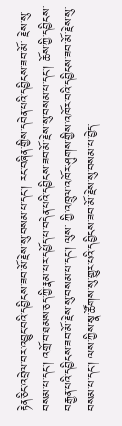རྟེན་ཅིང་འབྲེལ་བར་འབྱུང་བའི་དབྱིངས་ཟབ་མོ་རྗེས་སུ་བསམ་པ་དང་། རང་བཞིན་གྱིས་དབེན་པའི་དབྱིངས་ཟབ་མོ་ རྗེས་སུ་བསམ་པ་དང་། འགྲོ་བ་ཐམས་ཅད་ཀྱི་རྣམ་པར་དཔྱོད་པ་བདེན་པའི་དབྱིངས་ཟབ་མོ་རྗེས་སུ་བསམ་པ་དང་། ཆོས་ཀྱི་དབྱིངས་བརྒྱན་པའི་དབྱིངས་ཟབ་མོ་རྗེས་སུ་བསམ་པ་དང་། ལུས་ ཀྱི་འཁྲུལ་འཁོར་ཤུགས་གྱིས་འཁོར་བའི་དབྱིངས་ཟབ་མོ་རྗེས་སུ་བསམ་པ་དང་། ལས་ཀྱིས་སྣ་ཚོགས་སུ་གྱུར་པའི་དབྱིངས་ཟབ་མོ་རྗེས་སུ་བསམ་པ་བྱེད་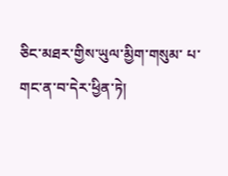ཅིང་མཐར་གྱིས་ཡུལ་མྱིག་གསུམ་ པ་གང་ན་བ་དེར་ཕྱིན་ཏེ།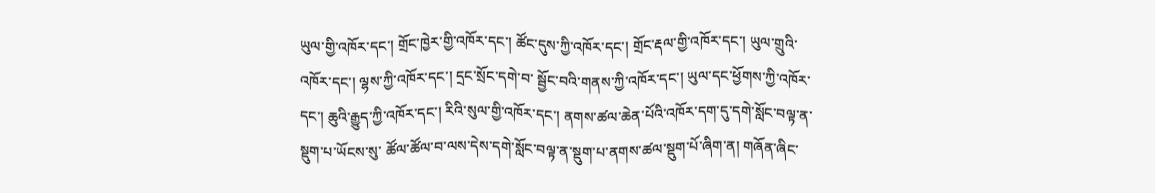ཡུལ་གྱི་འཁོར་དང་། གྲོང་ཁྱེར་གྱི་འཁོར་དང་། ཚོང་དུས་ཀྱི་འཁོར་དང་། གྲོང་རྡལ་གྱི་འཁོར་དང་། ཡུལ་གྲུའི་འཁོར་དང་། ལྷས་ཀྱི་འཁོར་དང་། དྲང་སྲོང་དགེ་བ་ སྦྱོང་བའི་གནས་ཀྱི་འཁོར་དང་། ཡུལ་དང་ཕྱོགས་ཀྱི་འཁོར་དང་། ཆུའི་རྒྱུད་ཀྱི་འཁོར་དང་། རིའི་སུལ་གྱི་འཁོར་དང་། ནགས་ཚལ་ཆེན་པོའི་འཁོར་དག་དུ་དགེ་སློང་བལྟ་ན་སྡུག་པ་ཡོངས་སུ་ ཚོལ་ཚོལ་བ་ལས་དེས་དགེ་སློང་བལྟ་ན་སྡུག་པ་ནགས་ཚལ་སྡུག་པོ་ཞིག་ན། གཞོན་ཞིང་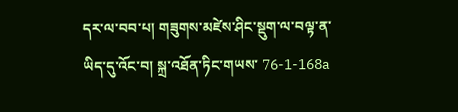དར་ལ་བབ་པ། གཟུགས་མཛེས་ཤིང་སྡུག་ལ་བལྟ་ན་ཡིད་དུ་འོང་བ། སྐྲ་འཐོན་ཏིང་གཡས་ 76-1-168a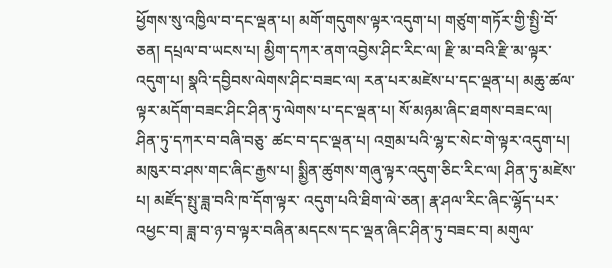ཕྱོགས་སུ་འཁྱིལ་བ་དང་ལྡན་པ། མགོ་གདུགས་ལྟར་འདུག་པ། གཙུག་གཏོར་གྱི་སྤྱི་བོ་ཅན། དཔྲལ་བ་ཡངས་པ། མྱིག་དཀར་ནག་འབྱེས་ཤིང་རིང་ལ། རྫི་མ་བའི་རྫི་མ་ལྟར་འདུག་པ། སྣའི་དབྱིབས་ལེགས་ཤིང་བཟང་ལ། རན་པར་མཛེས་པ་དང་ལྡན་པ། མཆུ་ཚལ་ལྟར་མདོག་བཟང་ཤིང་ཤིན་ཏུ་ལེགས་པ་དང་ལྡན་པ། སོ་མཉམ་ཞིང་ཐགས་བཟང་ལ། ཤིན་ཏུ་དཀར་བ་བཞི་བཅུ་ ཚང་བ་དང་ལྡན་པ། འགྲམ་པའི་ལྷ་ང་སེང་གེ་ལྟར་འདུག་པ། མཁུར་བ་ཤས་གང་ཞིང་རྒྱས་པ། སྨྱིན་ཚུགས་གཞུ་ལྟར་འདུག་ཅིང་རིང་ལ། ཤིན་ཏུ་མཛེས་པ། མཛོད་སྤུ་ཟླ་བའི་ཁ་དོག་ལྟར་ འདུག་པའི་ཐིག་ལེ་ཅན། རྣ་ཤལ་རིང་ཞིང་ལྷོད་པར་འཕྱང་བ། ཟླ་བ་ཉ་བ་ལྟར་བཞིན་མདངས་དང་ལྡན་ཞིང་ཤིན་ཏུ་བཟང་བ། མགུལ་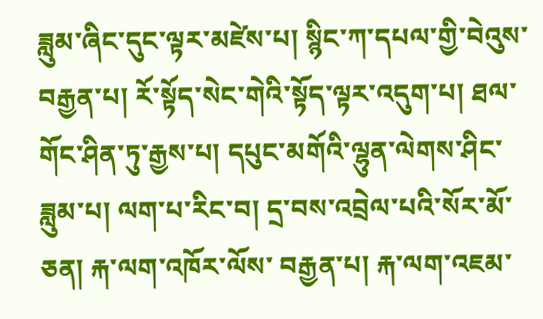ཟླུམ་ཞིང་དུང་ལྟར་མཛེས་པ། སྙིང་ཀ་དཔལ་གྱི་བེའུས་ བརྒྱན་པ། རོ་སྟོད་སེང་གེའི་སྟོད་ལྟར་འདུག་པ། ཐལ་གོང་ཤིན་ཏུ་རྒྱས་པ། དཔུང་མགོའི་ལྷུན་ལེགས་ཤིང་ཟླུམ་པ། ལག་པ་རིང་བ། དྲ་བས་འབྲེལ་པའི་སོར་མོ་ཅན། རྐ་ལག་འཁོར་ལོས་ བརྒྱན་པ། རྐ་ལག་འཇམ་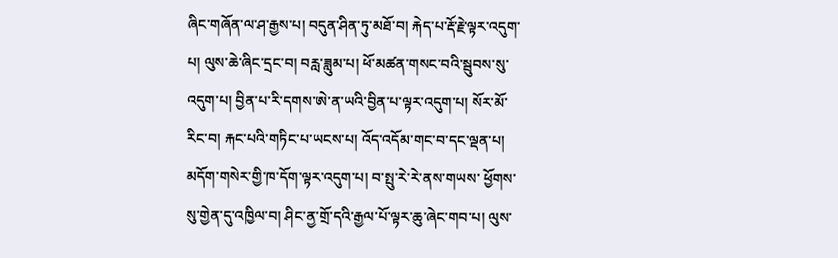ཞིང་གཞོན་ལ་ཤ་རྒྱས་པ། བདུན་ཤིན་ཏུ་མཐོ་བ། རྐེད་པ་རྡོ་རྗེ་ལྟར་འདུག་པ། ལུས་ཆེ་ཞིང་དྲང་བ། བརླ་ཟླུམ་པ། ཕོ་མཚན་གསང་བའི་སྦུབས་སུ་འདུག་པ། བྱིན་པ་རི་དགས་ཨེ་ན་ཡའི་བྱིན་པ་ལྟར་འདུག་པ། སོར་མོ་རིང་བ། རྐང་པའི་གཏིང་པ་ཡངས་པ། འོད་འདོམ་གང་བ་དང་ལྡན་པ། མདོག་གསེར་གྱི་ཁ་དོག་ལྟར་འདུག་པ། བ་སྤུ་རེ་རེ་ནས་གཡས་ ཕྱོགས་སུ་གྱེན་དུ་འཁྱིལ་བ། ཤིང་ནྱ་གྲོ་དའི་རྒྱལ་པོ་ལྟར་ཆུ་ཞེང་གབ་པ། ལུས་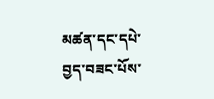མཚན་དང་དཔེ་བྱད་བཟང་པོས་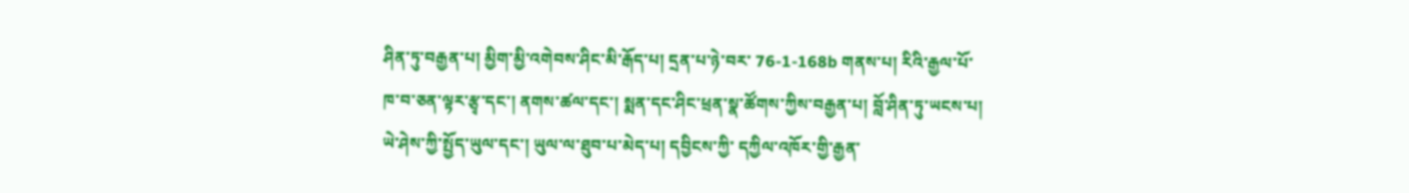ཤིན་ཏུ་བརྒྱན་པ། མྱིག་མྱི་འགེབས་ཤིང་མི་རྒོད་པ། དྲན་པ་ཉེ་བར་ 76-1-168b གནས་པ། རིའི་རྒྱལ་པོ་ཁ་བ་ཅན་ལྟར་རྩྭ་དང་། ནགས་ཚལ་དང་། སྨན་དང་ཤིང་ཕྲན་སྣ་ཚོགས་ཀྱིས་བརྒྱན་པ། བློ་ཤིན་ཏུ་ཡངས་པ། ཡེ་ཤེས་ཀྱི་སྤྱོད་ཡུལ་དང་། ཡུལ་ལ་ཐུབ་པ་མེད་པ། དབྱིངས་ཀྱི་ དཀྱིལ་འཁོར་གྱི་རྒྱན་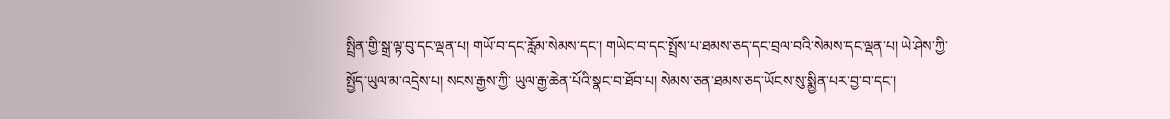སྤྲིན་གྱི་སྒྲ་ལྟ་བུ་དང་ལྡན་པ། གཡོ་བ་དང་རློམ་སེམས་དང་། གཡེང་བ་དང་སྤྲོས་པ་ཐམས་ཅད་དང་བྲལ་བའི་སེམས་དང་ལྡན་པ། ཡེ་ཤེས་ཀྱི་སྤྱོད་ཡུལ་མ་འདྲེས་པ། སངས་རྒྱས་ཀྱི་ ཡུལ་རྒྱ་ཆེན་པོའི་སྣང་བ་ཐོབ་པ། སེམས་ཅན་ཐམས་ཅད་ཡོངས་སུ་སྨྱིན་པར་བྱ་བ་དང་།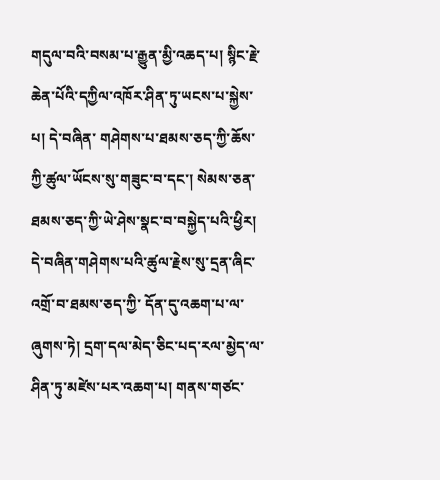གདུལ་བའི་བསམ་པ་རྒྱུན་མྱི་འཆད་པ། སྙིང་རྗེ་ཆེན་པོའི་དཀྱིལ་འཁོར་ཤིན་ཏུ་ཡངས་པ་སྐྱེས་པ། དེ་བཞིན་ གཤེགས་པ་ཐམས་ཅད་ཀྱི་ཆོས་ཀྱི་ཚུལ་ཡོངས་སུ་གཟུང་བ་དང་། སེམས་ཅན་ཐམས་ཅད་ཀྱི་ཡེ་ཤེས་སྣང་བ་བསྐྱེད་པའི་ཕྱིར། དེ་བཞིན་གཤེགས་པའི་ཚུལ་རྗེས་སུ་དྲན་ཞིང་འགྲོ་བ་ཐམས་ཅད་ཀྱི་ དོན་དུ་འཆག་པ་ལ་ཞུགས་ཏེ། དྲག་དལ་མེད་ཅིང་པད་རལ་མྱེད་ལ་ཤིན་ཏུ་མཛེས་པར་འཆག་པ། གནས་གཙང་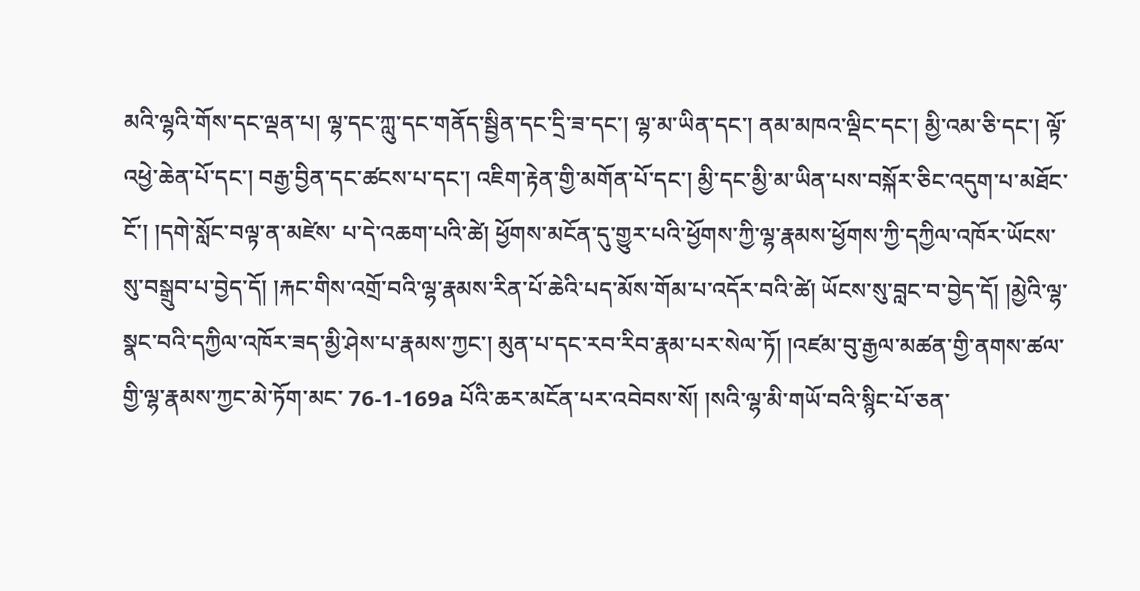མའི་ལྷའི་གོས་དང་ལྡན་པ། ལྷ་དང་ཀླུ་དང་གནོད་སྦྱིན་དང་དྲི་ཟ་དང་། ལྷ་མ་ཡིན་དང་། ནམ་མཁའ་ལྡིང་དང་། མྱི་འམ་ཅི་དང་། ལྟོ་འཕྱེ་ཆེན་པོ་དང་། བརྒྱ་བྱིན་དང་ཚངས་པ་དང་། འཇིག་རྟེན་གྱི་མགོན་པོ་དང་། མྱི་དང་མྱི་མ་ཡིན་པས་བསྐོར་ཅིང་འདུག་པ་མཐོང་ངོ་། །དགེ་སློང་བལྟ་ན་མཛེས་ པ་དེ་འཆག་པའི་ཚེ། ཕྱོགས་མངོན་དུ་གྱུར་པའི་ཕྱོགས་ཀྱི་ལྷ་རྣམས་ཕྱོགས་ཀྱི་དཀྱིལ་འཁོར་ཡོངས་སུ་བསྒྲུབ་པ་བྱེད་དོ། །རྐང་གིས་འགྲོ་བའི་ལྷ་རྣམས་རིན་པོ་ཆེའི་པད་མོས་གོམ་པ་འདོར་བའི་ཚེ། ཡོངས་སུ་བླང་བ་བྱེད་དོ། །མྱེའི་ལྷ་སྣང་བའི་དཀྱིལ་འཁོར་ཟད་མྱི་ཤེས་པ་རྣམས་ཀྱང་། མུན་པ་དང་རབ་རིབ་རྣམ་པར་སེལ་ཏོ། །འཛམ་བུ་རྒྱལ་མཚན་གྱི་ནགས་ཚལ་གྱི་ལྷ་རྣམས་ཀྱང་མེ་ཏོག་མང་ 76-1-169a པོའི་ཆར་མངོན་པར་འབེབས་སོ། །སའི་ལྷ་མི་གཡོ་བའི་སྙིང་པོ་ཅན་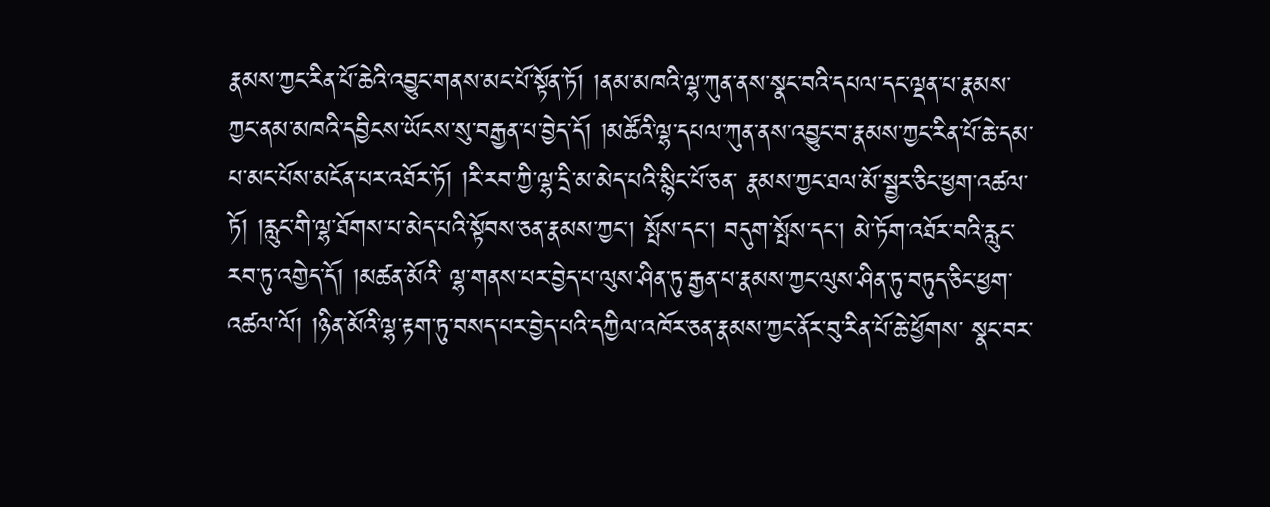རྣམས་ཀྱང་རིན་པོ་ཆེའི་འབྱུང་གནས་མང་པོ་སྟོན་ཏོ། །ནམ་མཁའི་ལྷ་ཀུན་ནས་སྣང་བའི་དཔལ་དང་ལྡན་པ་རྣམས་ ཀྱང་ནམ་མཁའི་དབྱིངས་ཡོངས་སུ་བརྒྱན་པ་བྱེད་དོ། །མཚོའི་ལྷ་དཔལ་ཀུན་ནས་འབྱུང་བ་རྣམས་ཀྱང་རིན་པོ་ཆེ་དམ་པ་མང་པོས་མངོན་པར་འཐོར་ཏོ། །རི་རབ་ཀྱི་ལྷ་དྲི་མ་མེད་པའི་སྙིང་པོ་ཅན་ རྣམས་ཀྱང་ཐལ་མོ་སྦྱར་ཅིང་ཕྱག་འཚལ་ཏོ། །རླུང་གི་ལྷ་ཐོགས་པ་མེད་པའི་སྟོབས་ཅན་རྣམས་ཀྱང་། སྤོས་དང་། བདུག་སྤོས་དང་། མེ་ཏོག་འཐོར་བའི་རླུང་རབ་ཏུ་འགྱེད་དོ། །མཚན་མོའི་ ལྷ་གནས་པར་བྱེད་པ་ལུས་ཤིན་ཏུ་རྒྱན་པ་རྣམས་ཀྱང་ལུས་ཤིན་ཏུ་བཏུད་ཅིང་ཕྱག་འཚལ་ལོ། །ཉིན་མོའི་ལྷ་རྟག་ཏུ་བསད་པར་བྱེད་པའི་དཀྱིལ་འཁོར་ཅན་རྣམས་ཀྱང་ནོར་བུ་རིན་པོ་ཆེ་ཕྱོགས་ སྣང་བར་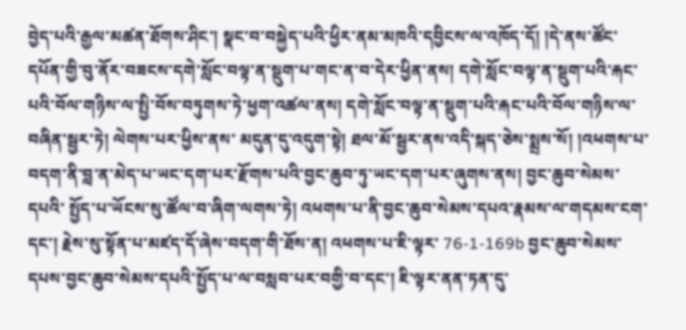བྱེད་པའི་རྒྱལ་མཚན་ཐོགས་ཤིང་། སྣང་བ་བསྐྱེད་པའི་ཕྱིར་ནམ་མཁའི་དབྱིངས་ལ་འཁོད་དོ། །དེ་ནས་ཚོང་དཔོན་གྱི་བུ་ནོར་བཟངས་དགེ་སློང་བལྟ་ན་སྡུག་པ་གང་ན་བ་དེར་ཕྱིན་ནས། དགེ་སློང་བལྟ་ན་སྡུག་པའི་རྐང་པའི་བོལ་གཉིས་ལ་སྤྱི་བོས་བཏུགས་ཏེ་ཕྱག་འཚལ་ནས། དགེ་སློང་བལྟ་ན་སྡུག་པའི་རྐང་པའི་བོལ་གཉིས་ལ་བཞིན་སྦྱར་ཏེ། ལེགས་པར་ཕྱིས་ནས་ མདུན་དུ་འདུག་སྟེ། ཐལ་མོ་སྦྱར་ནས་འདི་སྐད་ཅེས་སྨྲས་སོ། །འཕགས་པ་བདག་ནི་བླ་ན་མེད་པ་ཡང་དག་པར་རྫོགས་པའི་བྱང་ཆུབ་ཏུ་ཡང་དག་པར་ཞུགས་ནས། བྱང་ཆུབ་སེམས་དཔའི་ སྤྱོད་པ་ཡོངས་སུ་ཚོལ་བ་ཞིག་ལགས་ཏེ། འཕགས་པ་ནི་བྱང་ཆུབ་སེམས་དཔའ་རྣམས་ལ་གདམས་ངག་དང་། རྗེས་སུ་སྟོན་པ་མཛད་དོ་ཞེས་བདག་གི་ཐོས་ན། འཕགས་པ་ཇི་ལྟར་ 76-1-169b བྱང་ཆུབ་སེམས་དཔས་བྱང་ཆུབ་སེམས་དཔའི་སྤྱོད་པ་ལ་བསླབ་པར་བགྱི་བ་དང་། ཇི་ལྟར་ནན་ཏན་དུ་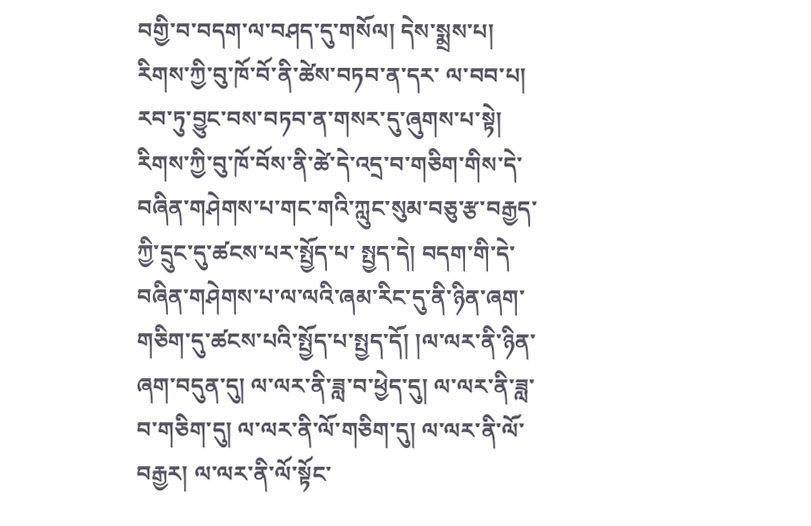བགྱི་བ་བདག་ལ་བཤད་དུ་གསོལ། དེས་སྨྲས་པ། རིགས་ཀྱི་བུ་ཁོ་བོ་ནི་ཚེས་བཏབ་ན་དར་ ལ་བབ་པ། རབ་ཏུ་བྱུང་བས་བཏབ་ན་གསར་དུ་ཞུགས་པ་སྟེ། རིགས་ཀྱི་བུ་ཁོ་བོས་ནི་ཚེ་དེ་འདྲ་བ་གཅིག་གིས་དེ་བཞིན་གཤེགས་པ་གང་གའི་ཀླུང་སུམ་བཅུ་རྩ་བརྒྱད་ཀྱི་དྲུང་དུ་ཚངས་པར་སྤྱོད་པ་ སྤྱད་དེ། བདག་གི་དེ་བཞིན་གཤེགས་པ་ལ་ལའི་ཞམ་རིང་དུ་ནི་ཉིན་ཞག་གཅིག་དུ་ཚངས་པའི་སྤྱོད་པ་སྤྱད་དོ། །ལ་ལར་ནི་ཉིན་ཞག་བདུན་དུ། ལ་ལར་ནི་ཟླ་བ་ཕྱེད་དུ། ལ་ལར་ནི་ཟླ་བ་གཅིག་དུ། ལ་ལར་ནི་ལོ་གཅིག་དུ། ལ་ལར་ནི་ལོ་བརྒྱར། ལ་ལར་ནི་ལོ་སྟོང་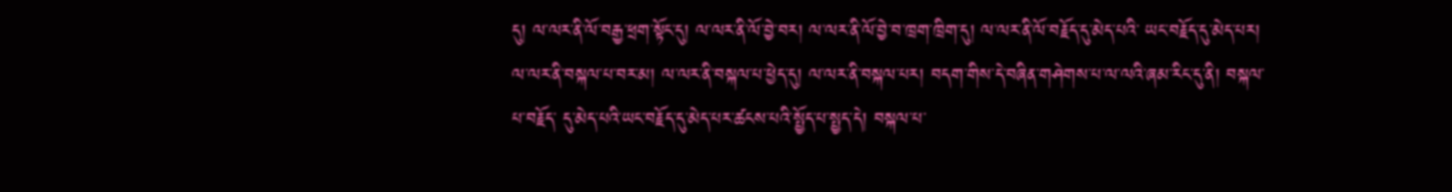དུ། ལ་ལར་ནི་ལོ་བརྒྱ་ཕྲག་སྟོང་དུ། ལ་ལར་ནི་ལོ་བྱེ་བར། ལ་ལར་ནི་ལོ་བྱེ་བ་ཁྲག་ཁྲིག་དུ། ལ་ལར་ནི་ལོ་བརྗོད་དུ་མེད་པའི་ ཡང་བརྗོད་དུ་མེད་པར། ལ་ལར་ནི་བསྐལ་པ་བར་མ། ལ་ལར་ནི་བསྐལ་པ་ཕྱེད་དུ། ལ་ལར་ནི་བསྐལ་པར། བདག་གིས་དེ་བཞིན་གཤེགས་པ་ལ་ལའི་ཞམ་རིང་དུ་ནི། བསྐལ་པ་བརྗོད་ དུ་མེད་པའི་ཡང་བརྗོད་དུ་མེད་པར་ཚངས་པའི་སྤྱོད་པ་སྤྱད་དེ། བསྐལ་པ་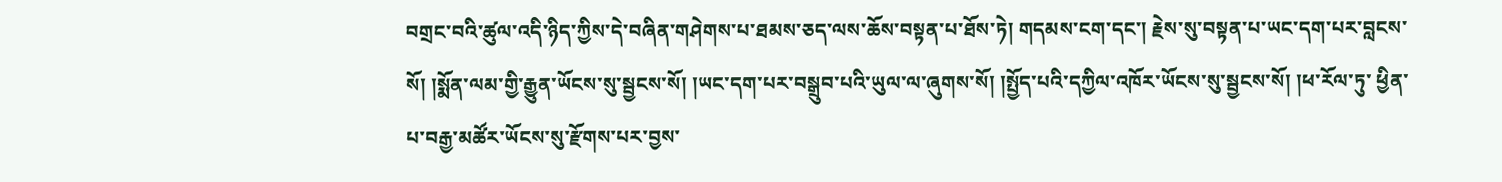བགྲང་བའི་ཚུལ་འདི་ཉིད་ཀྱིས་དེ་བཞིན་གཤེགས་པ་ཐམས་ཅད་ལས་ཆོས་བསྟན་པ་ཐོས་ཏེ། གདམས་ངག་དང་། རྗེས་སུ་བསྟན་པ་ཡང་དག་པར་བླངས་སོ། །སྨོན་ལམ་གྱི་རྒྱུན་ཡོངས་སུ་སྦྱངས་སོ། །ཡང་དག་པར་བསྒྲུབ་པའི་ཡུལ་ལ་ཞུགས་སོ། །སྤྱོད་པའི་དཀྱིལ་འཁོར་ཡོངས་སུ་སྦྱངས་སོ། །ཕ་རོལ་ཏུ་ ཕྱིན་པ་བརྒྱ་མཚོར་ཡོངས་སུ་རྫོགས་པར་བྱས་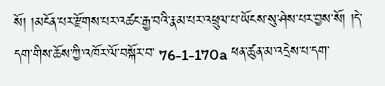སོ། །མངོན་པར་རྫོགས་པར་འཚང་རྒྱ་བའི་རྣམ་པར་འཕྲུལ་པ་ཡོངས་སུ་ཤེས་པར་བྱས་སོ། །དེ་དག་གིས་ཆོས་ཀྱི་འཁོར་ལོ་བསྐོར་བ་ 76-1-170a ཕན་ཚུན་མ་འདྲེས་པ་དག་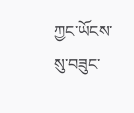ཀྱང་ཡོངས་སུ་བཟུང་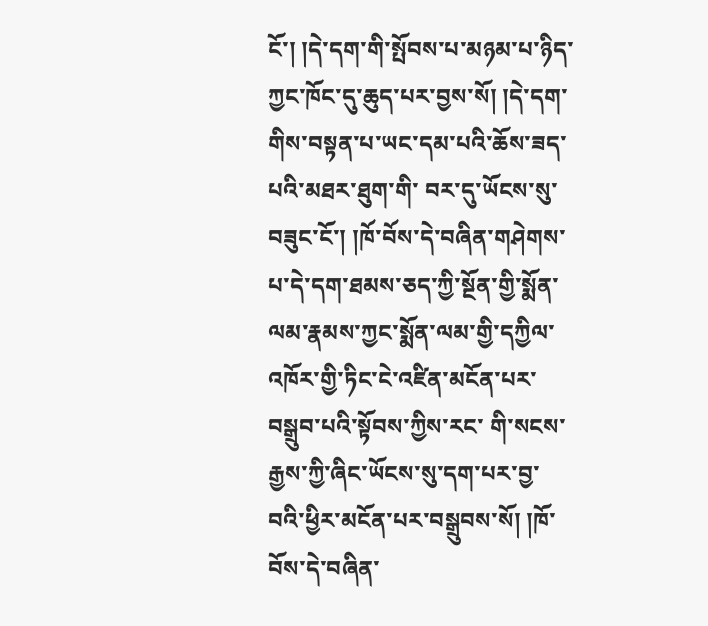ངོ་། །དེ་དག་གི་སྤོབས་པ་མཉམ་པ་ཉིད་ཀྱང་ཁོང་དུ་ཆུད་པར་བྱས་སོ། །དེ་དག་གིས་བསྟན་པ་ཡང་དམ་པའི་ཆོས་ཟད་པའི་མཐར་ཐུག་གི་ བར་དུ་ཡོངས་སུ་བཟུང་ངོ་། །ཁོ་བོས་དེ་བཞིན་གཤེགས་པ་དེ་དག་ཐམས་ཅད་ཀྱི་སྔོན་གྱི་སྨོན་ལམ་རྣམས་ཀྱང་སྨོན་ལམ་གྱི་དཀྱིལ་འཁོར་གྱི་ཏིང་ངེ་འཛིན་མངོན་པར་བསྒྲུབ་པའི་སྟོབས་ཀྱིས་རང་ གི་སངས་རྒྱས་ཀྱི་ཞིང་ཡོངས་སུ་དག་པར་བྱ་བའི་ཕྱིར་མངོན་པར་བསྒྲུབས་སོ། །ཁོ་བོས་དེ་བཞིན་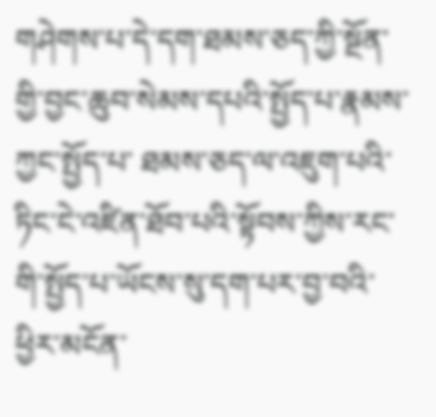གཤེགས་པ་དེ་དག་ཐམས་ཅད་ཀྱི་སྔོན་གྱི་བྱང་ཆུབ་སེམས་དཔའི་སྤྱོད་པ་རྣམས་ཀྱང་སྤྱོད་པ་ ཐམས་ཅད་ལ་འཇུག་པའི་ཏིང་ངེ་འཛིན་ཐོབ་པའི་སྟོབས་ཀྱིས་རང་གི་སྤྱོད་པ་ཡོངས་སུ་དག་པར་བྱ་བའི་ཕྱིར་མངོན་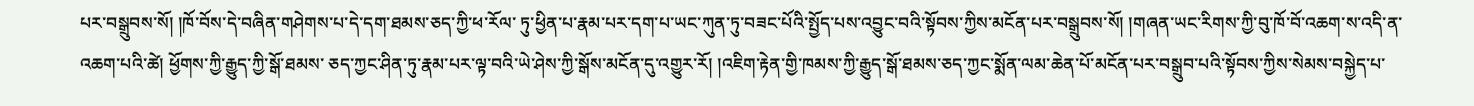པར་བསྒྲུབས་སོ། །ཁོ་བོས་དེ་བཞིན་གཤེགས་པ་དེ་དག་ཐམས་ཅད་ཀྱི་ཕ་རོལ་ ཏུ་ཕྱིན་པ་རྣམ་པར་དག་པ་ཡང་ཀུན་ཏུ་བཟང་པོའི་སྤྱོད་པས་འབྱུང་བའི་སྟོབས་ཀྱིས་མངོན་པར་བསྒྲུབས་སོ། །གཞན་ཡང་རིགས་ཀྱི་བུ་ཁོ་བོ་འཆག་ས་འདི་ན་འཆག་པའི་ཚེ། ཕྱོགས་ཀྱི་རྒྱུད་ཀྱི་སྒོ་ཐམས་ ཅད་ཀྱང་ཤིན་ཏུ་རྣམ་པར་ལྟ་བའི་ཡེ་ཤེས་ཀྱི་སྒོས་མངོན་དུ་འགྱུར་རོ། །འཇིག་རྟེན་གྱི་ཁམས་ཀྱི་རྒྱུད་སྒོ་ཐམས་ཅད་ཀྱང་སྨོན་ལམ་ཆེན་པོ་མངོན་པར་བསྒྲུབ་པའི་སྟོབས་ཀྱིས་སེམས་བསྐྱེད་པ་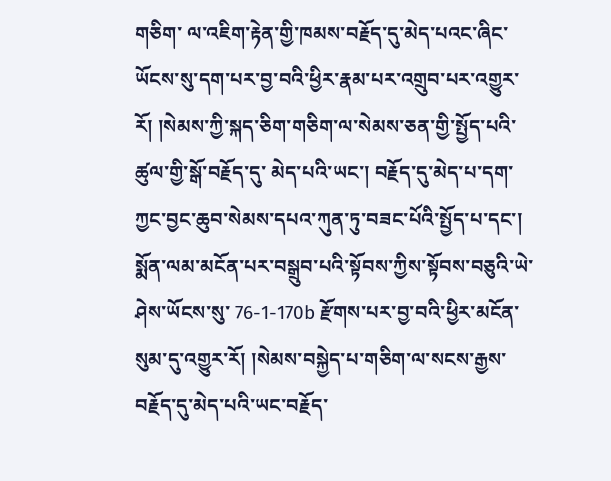གཅིག་ ལ་འཇིག་རྟེན་གྱི་ཁམས་བརྗོད་དུ་མེད་པའང་ཞིང་ཡོངས་སུ་དག་པར་བྱ་བའི་ཕྱིར་རྣམ་པར་འགྲུབ་པར་འགྱུར་རོ། །སེམས་ཀྱི་སྐད་ཅིག་གཅིག་ལ་སེམས་ཅན་གྱི་སྤྱོད་པའི་ཚུལ་གྱི་སྒོ་བརྗོད་དུ་ མེད་པའི་ཡང་། བརྗོད་དུ་མེད་པ་དག་ཀྱང་བྱང་ཆུབ་སེམས་དཔའ་ཀུན་ཏུ་བཟང་པོའི་སྤྱོད་པ་དང་། སྨོན་ལམ་མངོན་པར་བསྒྲུབ་པའི་སྟོབས་ཀྱིས་སྟོབས་བཅུའི་ཡེ་ཤེས་ཡོངས་སུ་ 76-1-170b རྫོགས་པར་བྱ་བའི་ཕྱིར་མངོན་སུམ་དུ་འགྱུར་རོ། །སེམས་བསྐྱེད་པ་གཅིག་ལ་སངས་རྒྱས་བརྗོད་དུ་མེད་པའི་ཡང་བརྗོད་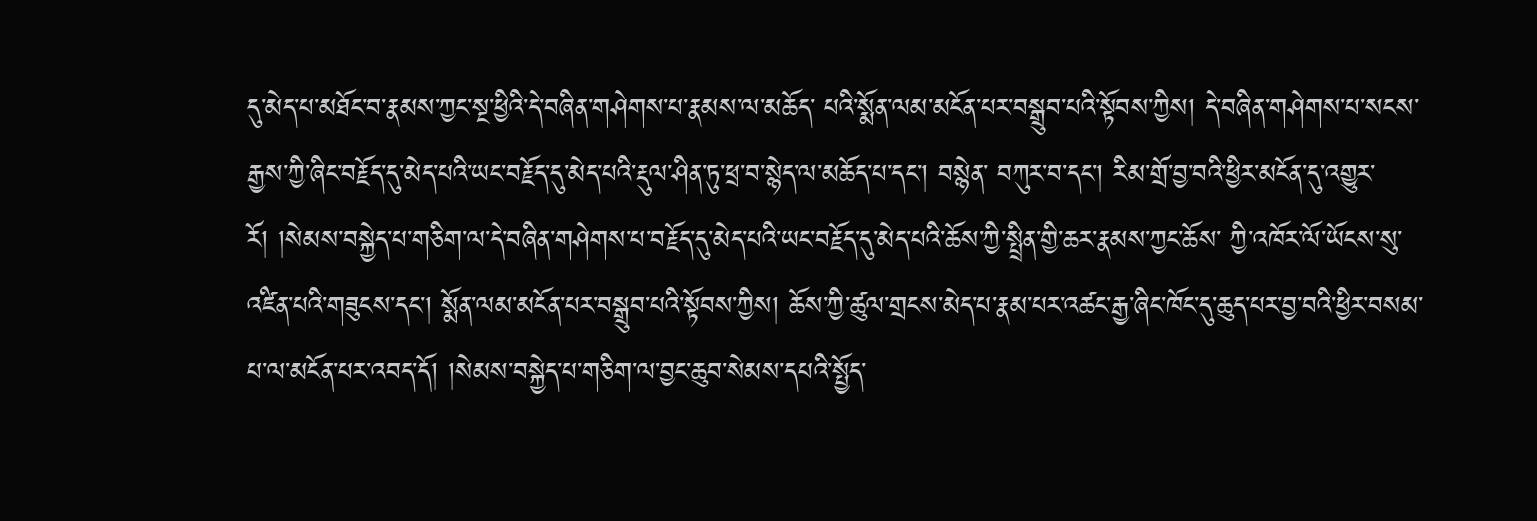དུ་མེད་པ་མཐོང་བ་རྣམས་ཀྱང་སྔ་ཕྱིའི་དེ་བཞིན་གཤེགས་པ་རྣམས་ལ་མཆོད་ པའི་སྨོན་ལམ་མངོན་པར་བསྒྲུབ་པའི་སྟོབས་ཀྱིས། དེ་བཞིན་གཤེགས་པ་སངས་རྒྱས་ཀྱི་ཞིང་བརྗོད་དུ་མེད་པའི་ཡང་བརྗོད་དུ་མེད་པའི་རྡུལ་ཤིན་ཏུ་ཕྲ་བ་སྙེད་ལ་མཆོད་པ་དང་། བསྙེན་ བཀུར་བ་དང་། རིམ་གྲོ་བྱ་བའི་ཕྱིར་མངོན་དུ་འགྱུར་རོ། །སེམས་བསྐྱེད་པ་གཅིག་ལ་དེ་བཞིན་གཤེགས་པ་བརྗོད་དུ་མེད་པའི་ཡང་བརྗོད་དུ་མེད་པའི་ཆོས་ཀྱི་སྤྲིན་གྱི་ཆར་རྣམས་ཀྱང་ཆོས་ ཀྱི་འཁོར་ལོ་ཡོངས་སུ་འཛིན་པའི་གཟུངས་དང་། སྨོན་ལམ་མངོན་པར་བསྒྲུབ་པའི་སྟོབས་ཀྱིས། ཆོས་ཀྱི་ཚུལ་གྲངས་མེད་པ་རྣམ་པར་འཚང་རྒྱ་ཞིང་ཁོང་དུ་ཆུད་པར་བྱ་བའི་ཕྱིར་བསམ་ པ་ལ་མངོན་པར་འབད་དོ། །སེམས་བསྐྱེད་པ་གཅིག་ལ་བྱང་ཆུབ་སེམས་དཔའི་སྤྱོད་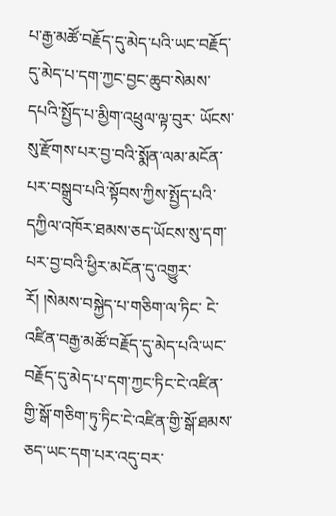པ་རྒྱ་མཚོ་བརྗོད་དུ་མེད་པའི་ཡང་བརྗོད་དུ་མེད་པ་དག་ཀྱང་བྱང་ཆུབ་སེམས་དཔའི་སྤྱོད་པ་མྱིག་འཕྲུལ་ལྟ་བུར་ ཡོངས་སུ་རྫོགས་པར་བྱ་བའི་སྨོན་ལམ་མངོན་པར་བསྒྲུབ་པའི་སྟོབས་ཀྱིས་སྤྱོད་པའི་དཀྱིལ་འཁོར་ཐམས་ཅད་ཡོངས་སུ་དག་པར་བྱ་བའི་ཕྱིར་མངོན་དུ་འགྱུར་རོ། །སེམས་བསྐྱེད་པ་གཅིག་ལ་ཏིང་ ངེ་འཛིན་བརྒྱ་མཚོ་བརྗོད་དུ་མེད་པའི་ཡང་བརྗོད་དུ་མེད་པ་དག་ཀྱང་ཏིང་ངེ་འཛིན་གྱི་སྒོ་གཅིག་ཏུ་ཏིང་ངེ་འཛིན་གྱི་སྒོ་ཐམས་ཅད་ཡང་དག་པར་འདུ་བར་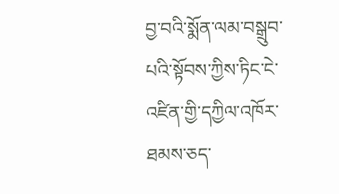བྱ་བའི་སྨོན་ལམ་བསྒྲུབ་པའི་སྟོབས་ཀྱིས་ཏིང་ངེ་ འཛིན་གྱི་དཀྱིལ་འཁོར་ཐམས་ཅད་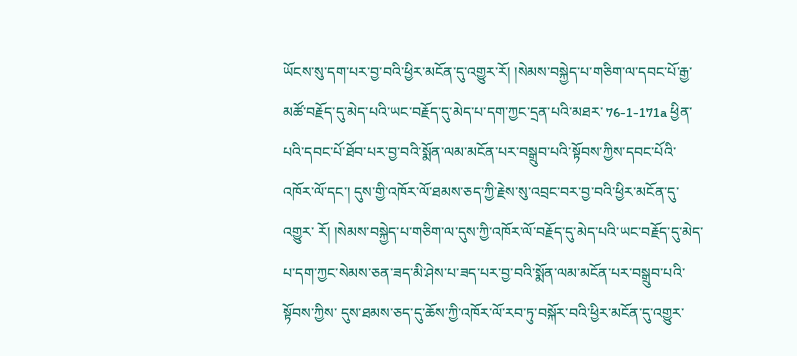ཡོངས་སུ་དག་པར་བྱ་བའི་ཕྱིར་མངོན་དུ་འགྱུར་རོ། །སེམས་བསྐྱེད་པ་གཅིག་ལ་དབང་པོ་རྒྱ་མཚོ་བརྗོད་དུ་མེད་པའི་ཡང་བརྗོད་དུ་མེད་པ་དག་ཀྱང་དྲན་པའི་མཐར་ 76-1-171a ཕྱིན་པའི་དབང་པོ་ཐོབ་པར་བྱ་བའི་སྨོན་ལམ་མངོན་པར་བསྒྲུབ་པའི་སྟོབས་ཀྱིས་དབང་པོའི་འཁོར་ལོ་དང་། དུས་གྱི་འཁོར་ལོ་ཐམས་ཅད་ཀྱི་རྗེས་སུ་འབྲང་བར་བྱ་བའི་ཕྱིར་མངོན་དུ་འགྱུར་ རོ། །སེམས་བསྐྱེད་པ་གཅིག་ལ་དུས་ཀྱི་འཁོར་ལོ་བརྗོད་དུ་མེད་པའི་ཡང་བརྗོད་དུ་མེད་པ་དག་ཀྱང་སེམས་ཅན་ཟད་མི་ཤེས་པ་ཟད་པར་བྱ་བའི་སྨོན་ལམ་མངོན་པར་བསྒྲུབ་པའི་སྟོབས་ཀྱིས་ དུས་ཐམས་ཅད་དུ་ཆོས་ཀྱི་འཁོར་ལོ་རབ་ཏུ་བསྐོར་བའི་ཕྱིར་མངོན་དུ་འགྱུར་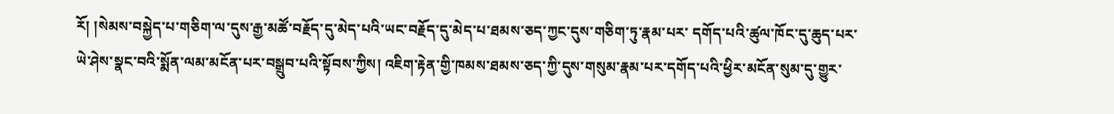རོ། །སེམས་བསྐྱེད་པ་གཅིག་ལ་དུས་རྒྱ་མཚོ་བརྗོད་དུ་མེད་པའི་ཡང་བརྗོད་དུ་མེད་པ་ཐམས་ཅད་ཀྱང་དུས་གཅིག་ཏུ་རྣམ་པར་ དགོད་པའི་ཚུལ་ཁོང་དུ་ཆུད་པར་ཡེ་ཤེས་སྣང་བའི་སྨོན་ལམ་མངོན་པར་བསྒྲུབ་པའི་སྟོབས་ཀྱིས། འཇིག་རྟེན་གྱི་ཁམས་ཐམས་ཅད་ཀྱི་དུས་གསུམ་རྣམ་པར་དགོད་པའི་ཕྱིར་མངོན་སུམ་དུ་གྱུར་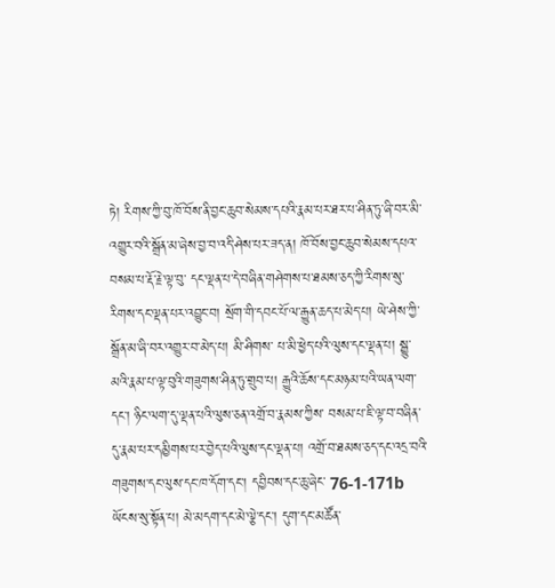ཏེ། རིགས་ཀྱི་བུ་ཁོ་བོས་ནི་བྱང་ཆུབ་སེམས་དཔའི་རྣམ་པར་ཐར་པ་ཤིན་ཏུ་ཞི་བར་མི་འགྱུར་བའི་སྒྲོན་མ་ཞེས་བྱ་བ་འདི་ཤེས་པར་ཟད་ན། ཁོ་བོས་བྱང་ཆུབ་སེམས་དཔའ་བསམ་པ་རྡོ་རྗེ་ལྟ་བུ་ དང་ལྡན་པ་དེ་བཞིན་གཤེགས་པ་ཐམས་ཅད་ཀྱི་རིགས་སུ་རིགས་དང་ལྡན་པར་འབྱུང་བ། སྲོག་གི་དབང་པོ་ལ་རྒྱུན་ཆད་པ་མེད་པ། ཡེ་ཤེས་ཀྱི་སྒྲོན་མ་ཞི་བར་འགྱུར་བ་མེད་པ། མི་ཤིགས་ པ་མི་ཕྱེད་པའི་ལུས་དང་ལྡན་པ། སྒྱུ་མའི་རྣམ་པ་ལྟ་བུའི་གཟུགས་ཤིན་ཏུ་གྲུབ་པ། རྒྱུའི་ཆོས་དང་མཉམ་པའི་ཡན་ལག་དང་། ཉིང་ལག་དུ་ལྡན་པའི་ལུས་ཅན་འགྲོ་བ་རྣམས་ཀྱིས་ བསམ་པ་ཇི་ལྟ་བ་བཞིན་དུ་རྣམ་པར་དམྱིགས་པར་བྱེད་པའི་ལུས་དང་ལྡན་པ། འགྲོ་བ་ཐམས་ཅད་དང་འདྲ་བའི་གཟུགས་དང་ལུས་དང་ཁ་དོག་དང་། དབྱིབས་དང་ཆུ་ཞེང་ 76-1-171b ཡོངས་སུ་སྟོན་པ། མེ་མདག་དང་མེ་ལྕེ་དང་། དུག་དང་མཚོན་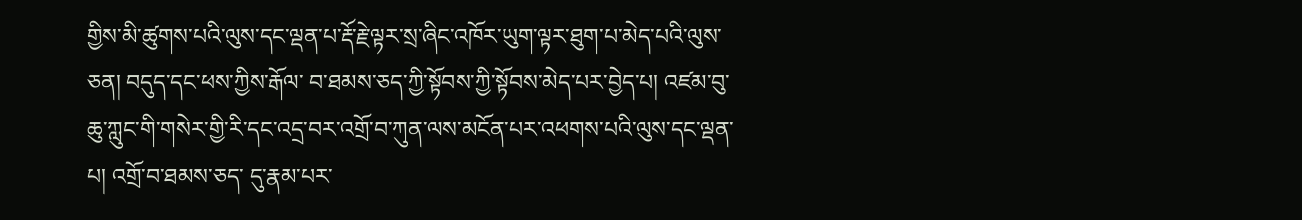གྱིས་མི་ཚུགས་པའི་ལུས་དང་ལྡན་པ་རྡོ་རྗེ་ལྟར་སྲ་ཞིང་འཁོར་ཡུག་ལྟར་ཐུག་པ་མེད་པའི་ལུས་ཅན། བདུད་དང་ཕས་ཀྱིས་རྒོལ་ བ་ཐམས་ཅད་ཀྱི་སྟོབས་ཀྱི་སྟོབས་མེད་པར་བྱེད་པ། འཛམ་བུ་ཆུ་ཀླུང་གི་གསེར་གྱི་རི་དང་འདྲ་བར་འགྲོ་བ་ཀུན་ལས་མངོན་པར་འཕགས་པའི་ལུས་དང་ལྡན་པ། འགྲོ་བ་ཐམས་ཅད་ དུ་རྣམ་པར་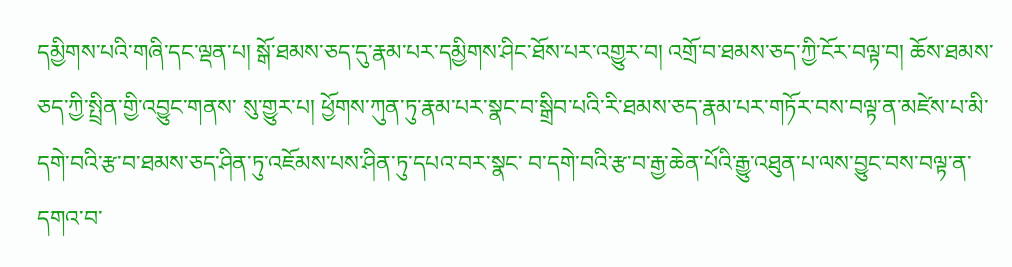དམྱིགས་པའི་གཞི་དང་ལྡན་པ། སྒོ་ཐམས་ཅད་དུ་རྣམ་པར་དམྱིགས་ཤིང་ཐོས་པར་འགྱུར་བ། འགྲོ་བ་ཐམས་ཅད་ཀྱི་ངོར་བལྟ་བ། ཆོས་ཐམས་ཅད་ཀྱི་སྤྲིན་གྱི་འབྱུང་གནས་ སུ་གྱུར་པ། ཕྱོགས་ཀུན་ཏུ་རྣམ་པར་སྣང་བ་སྒྲིབ་པའི་རི་ཐམས་ཅད་རྣམ་པར་གཏོར་བས་བལྟ་ན་མཛེས་པ་མི་དགེ་བའི་རྩ་བ་ཐམས་ཅད་ཤིན་ཏུ་འཇོམས་པས་ཤིན་ཏུ་དཔའ་བར་སྣང་ བ་དགེ་བའི་རྩ་བ་རྒྱ་ཆེན་པོའི་རྒྱུ་འཐུན་པ་ལས་བྱུང་བས་བལྟ་ན་དགའ་བ་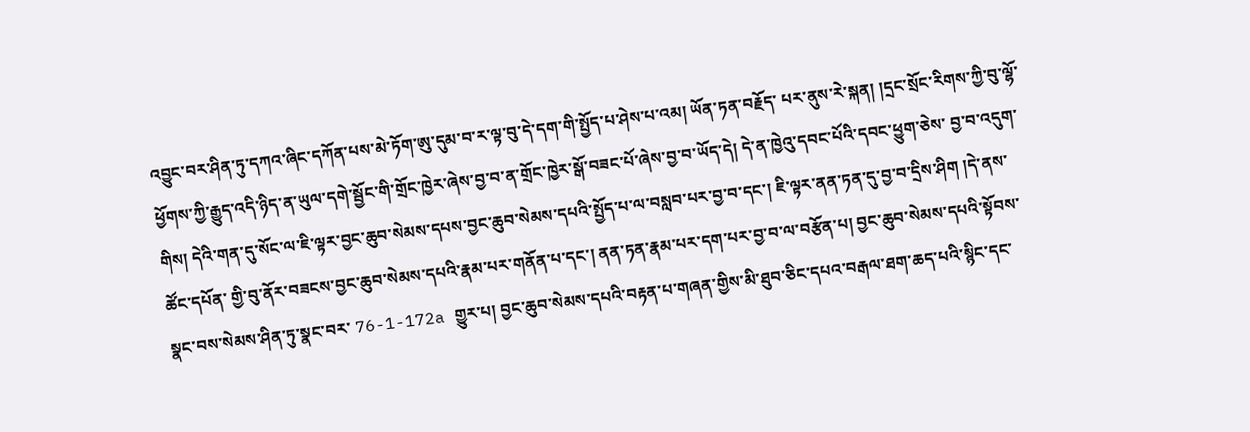འབྱུང་བར་ཤིན་ཏུ་དཀའ་ཞིང་དཀོན་པས་མེ་ཏོག་ཨུ་དུམ་བ་ར་ལྟ་བུ་དེ་དག་གི་སྤྱོད་པ་ཤེས་པ་འམ། ཡོན་ཏན་བརྗོད་ པར་ནུས་རེ་སྐན། །དྲང་སྲོང་རིགས་ཀྱི་བུ་ལྷོ་ཕྱོགས་ཀྱི་རྒྱུད་འདི་ཉིད་ན་ཡུལ་དགེ་སྦྱོང་གི་གྲོང་ཁྱེར་ཞེས་བྱ་བ་ན་གྲོང་ཁྱེར་སྒོ་བཟང་པོ་ཞེས་བྱ་བ་ཡོད་དེ། དེ་ན་ཁྱེའུ་དབང་པོའི་དབང་ཕྱུག་ཅེས་ བྱ་བ་འདུག་གིས། དེའི་གན་དུ་སོང་ལ་ཇི་ལྟར་བྱང་ཆུབ་སེམས་དཔས་བྱང་ཆུབ་སེམས་དཔའི་སྤྱོད་པ་ལ་བསླབ་པར་བྱ་བ་དང་། ཇི་ལྟར་ནན་ཏན་དུ་བྱ་བ་དྲིས་ཤིག །དེ་ནས་ཚོང་དཔོན་ གྱི་བུ་ནོར་བཟངས་བྱང་ཆུབ་སེམས་དཔའི་རྣམ་པར་གནོན་པ་དང་། ནན་ཏན་རྣམ་པར་དག་པར་བྱ་བ་ལ་བརྩོན་པ། བྱང་ཆུབ་སེམས་དཔའི་སྟོབས་སྣང་བས་སེམས་ཤིན་ཏུ་སྣང་བར་ 76-1-172a གྱུར་པ། བྱང་ཆུབ་སེམས་དཔའི་བརྟན་པ་གཞན་གྱིས་མི་ཐུབ་ཅིང་དཔའ་བརྒལ་ཐག་ཆད་པའི་སྙིང་དང་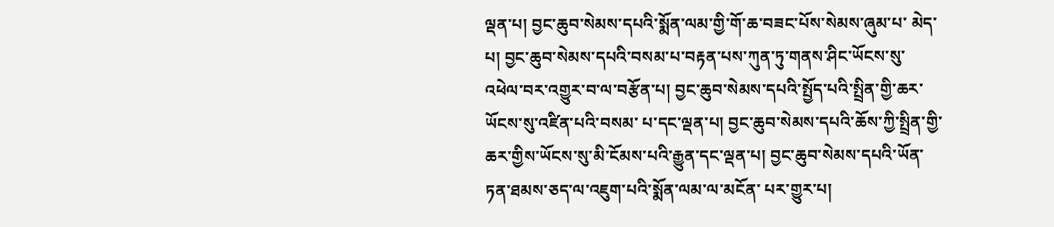ལྡན་པ། བྱང་ཆུབ་སེམས་དཔའི་སྨོན་ལམ་གྱི་གོ་ཆ་བཟང་པོས་སེམས་ཞུམ་པ་ མེད་པ། བྱང་ཆུབ་སེམས་དཔའི་བསམ་པ་བརྟན་པས་ཀུན་ཏུ་གནས་ཤིང་ཡོངས་སུ་འཕེལ་བར་འགྱུར་བ་ལ་བརྩོན་པ། བྱང་ཆུབ་སེམས་དཔའི་སྤྱོད་པའི་སྤྲིན་གྱི་ཆར་ཡོངས་སུ་འཛིན་པའི་བསམ་ པ་དང་ལྡན་པ། བྱང་ཆུབ་སེམས་དཔའི་ཆོས་ཀྱི་སྤྲིན་གྱི་ཆར་གྱིས་ཡོངས་སུ་མི་ངོམས་པའི་རྒྱུན་དང་ལྡན་པ། བྱང་ཆུབ་སེམས་དཔའི་ཡོན་ཏན་ཐམས་ཅད་ལ་འཇུག་པའི་སྨོན་ལམ་ལ་མངོན་ པར་གྱུར་པ།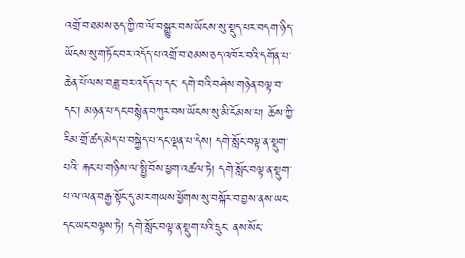འགྲོ་བ་ཐམས་ཅད་ཀྱི་ཁ་ལོ་བསྒྱུར་བས་ཡོངས་སུ་སྡུད་པར་བདག་ཉིད་ཡོངས་སུ་གཏོང་བར་འདོད་པ་འགྲོ་བ་ཐམས་ཅད་འཁོར་བའི་དགོན་པ་ཆེན་པོ་ལས་བཟླ་བར་འདོད་པ་དང་ དགེ་བའི་བཤེས་གཉེན་བལྟ་བ་དང་། མཉན་པ་དང་བསྙེན་བཀུར་བས་ཡོངས་སུ་མི་ངོམས་པ། ཆོས་ཀྱི་རིམ་གྲོ་ཚད་མེད་པ་བསྐྱེད་པ་དང་ལྡན་པ་དེས། དགེ་སློང་བལྟ་ན་སྡུག་པའི་ རྐང་པ་གཉིས་ལ་སྤྱི་བོས་ཕྱག་འཚལ་ཏེ། དགེ་སློང་བལྟ་ན་སྡུག་པ་ལ་ལན་བརྒྱ་སྟོང་དུ་མར་གཡས་ཕྱོགས་སུ་བསྐོར་བ་བྱས་ནས་ཡང་དང་ཡང་བལྟས་ཏེ། དགེ་སློང་བལྟ་ན་སྡུག་པའི་དྲུང་ ནས་སོང་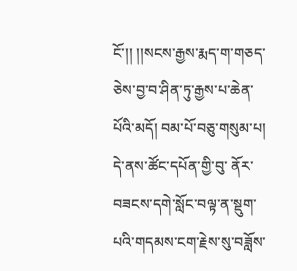ངོ་།། །།སངས་རྒྱས་རྨད་ག་གཅད་ཅེས་བྱ་བ་ཤིན་ཏུ་རྒྱས་པ་ཆེན་པོའི་མདོ། བམ་པོ་བཅུ་གསུམ་པ། དེ་ནས་ཚོང་དཔོན་གྱི་བུ་ ནོར་བཟངས་དགེ་སློང་བལྟ་ན་སྡུག་པའི་གདམས་ངག་རྗེས་སུ་བཟློས་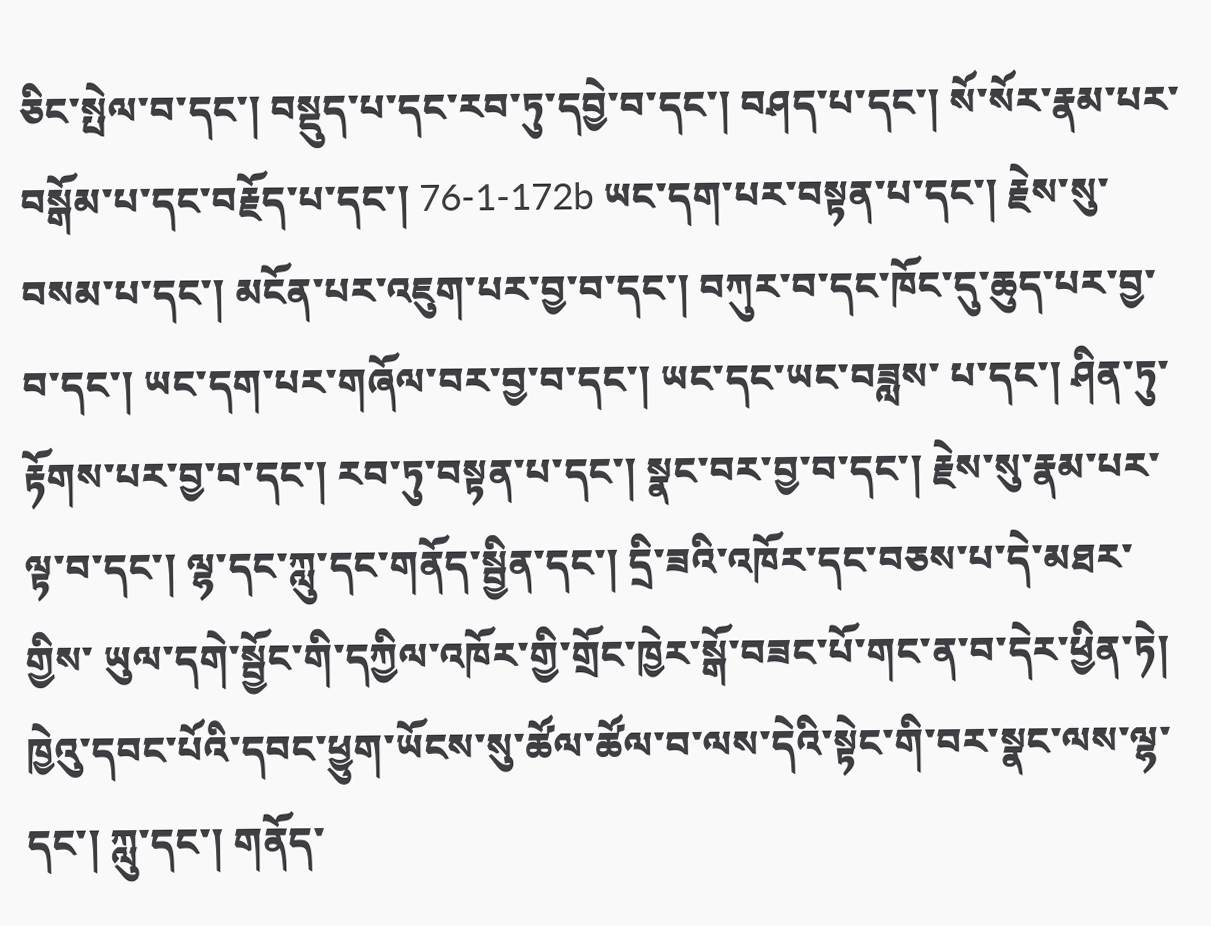ཅིང་སྤེལ་བ་དང་། བསྡུད་པ་དང་རབ་ཏུ་དབྱེ་བ་དང་། བཤད་པ་དང་། སོ་སོར་རྣམ་པར་བསྒོམ་པ་དང་བརྗོད་པ་དང་། 76-1-172b ཡང་དག་པར་བསྟན་པ་དང་། རྗེས་སུ་བསམ་པ་དང་། མངོན་པར་འཇུག་པར་བྱ་བ་དང་། བཀུར་བ་དང་ཁོང་དུ་ཆུད་པར་བྱ་བ་དང་། ཡང་དག་པར་གཞོལ་བར་བྱ་བ་དང་། ཡང་དང་ཡང་བཟླས་ པ་དང་། ཤིན་ཏུ་རྟོགས་པར་བྱ་བ་དང་། རབ་ཏུ་བསྟན་པ་དང་། སྣང་བར་བྱ་བ་དང་། རྗེས་སུ་རྣམ་པར་ལྟ་བ་དང་། ལྷ་དང་ཀླུ་དང་གནོད་སྦྱིན་དང་། དྲི་ཟའི་འཁོར་དང་བཅས་པ་དེ་མཐར་གྱིས་ ཡུལ་དགེ་སྦྱོང་གི་དཀྱིལ་འཁོར་གྱི་གྲོང་ཁྱེར་སྒོ་བཟང་པོ་གང་ན་བ་དེར་ཕྱིན་ཏེ། ཁྱེའུ་དབང་པོའི་དབང་ཕྱུག་ཡོངས་སུ་ཚོལ་ཚོལ་བ་ལས་དེའི་སྟེང་གི་བར་སྣང་ལས་ལྷ་དང་། ཀླུ་དང་། གནོད་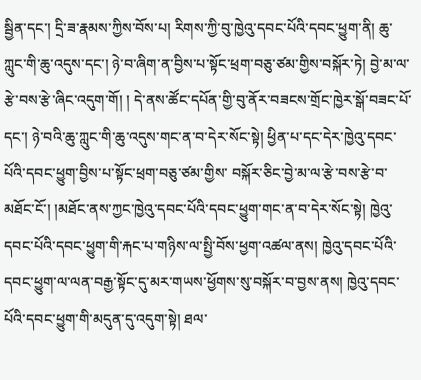སྦྱིན་དང་། དྲི་ཟ་རྣམས་ཀྱིས་བོས་པ། རིགས་ཀྱི་བུ་ཁྱེའུ་དབང་པོའི་དབང་ཕྱུག་ནི། ཆུ་ཀླུང་གི་ཆུ་འདུས་དང་། ཉེ་བ་ཞིག་ན་བྱིས་པ་སྟོང་ཕྲག་བཅུ་ཙམ་གྱིས་བསྐོར་ཏེ། བྱེ་མ་ལ་རྩེ་བས་རྩེ་ཞིང་འདུག་གོ། ། དེ་ནས་ཚོང་དཔོན་གྱི་བུ་ནོར་བཟངས་གྲོང་ཁྱེར་སྒོ་བཟང་པོ་དང་། ཉེ་བའི་ཆུ་ཀླུང་གི་ཆུ་འདུས་གང་ན་བ་དེར་སོང་སྟེ། ཕྱིན་པ་དང་དེར་ཁྱེའུ་དབང་པོའི་དབང་ཕྱུག་བྱིས་པ་སྟོང་ཕྲག་བཅུ་ཙམ་གྱིས་ བསྐོར་ཅིང་བྱེ་མ་ལ་རྩེ་བས་རྩེ་བ་མཐོང་ངོ་། །མཐོང་ནས་ཀྱང་ཁྱེའུ་དབང་པོའི་དབང་ཕྱུག་གང་ན་བ་དེར་སོང་སྟེ། ཁྱེའུ་དབང་པོའི་དབང་ཕྱུག་གི་རྐང་པ་གཉིས་ལ་སྤྱི་བོས་ཕྱག་འཚལ་ནས། ཁྱེའུ་དབང་པོའི་དབང་ཕྱུག་ལ་ལན་བརྒྱ་སྟོང་དུ་མར་གཡས་ཕྱོགས་སུ་བསྐོར་བ་བྱས་ནས། ཁྱེའུ་དབང་པོའི་དབང་ཕྱུག་གི་མདུན་དུ་འདུག་སྟེ། ཐལ་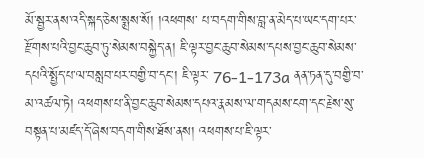མོ་སྦྱར་ནས་འདི་སྐད་ཅེས་སྨྲས་སོ། །འཕགས་ པ་བདག་གིས་བླ་ན་མེད་པ་ཡང་དག་པར་རྫོགས་པའི་བྱང་ཆུབ་ཏུ་སེམས་བསྐྱེད་ན། ཇི་ལྟར་བྱང་ཆུབ་སེམས་དཔས་བྱང་ཆུབ་སེམས་དཔའི་སྤྱོད་པ་ལ་བསླབ་པར་བགྱི་བ་དང་། ཇི་ལྟར་ 76-1-173a ནན་ཏན་དུ་བགྱི་བ་མ་འཚལ་ཏེ། འཕགས་པ་ནི་བྱང་ཆུབ་སེམས་དཔའ་རྣམས་ལ་གདམས་ངག་དང་རྗེས་སུ་བསྟན་པ་མཛད་དོ་ཞེས་བདག་གིས་ཐོས་ནས། འཕགས་པ་ཇི་ལྟར་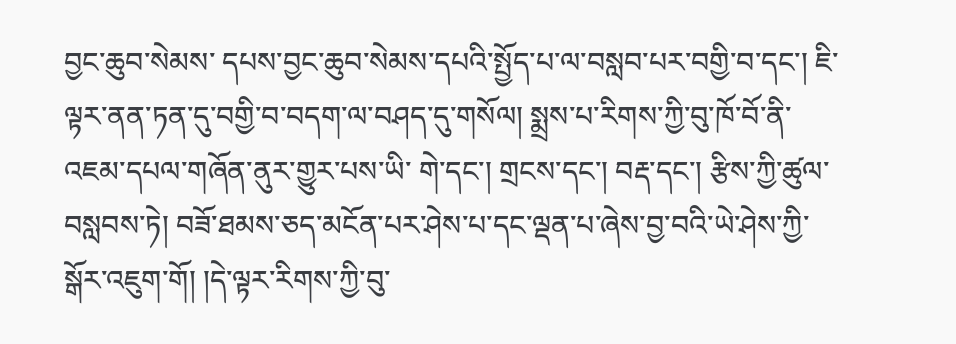བྱང་ཆུབ་སེམས་ དཔས་བྱང་ཆུབ་སེམས་དཔའི་སྤྱོད་པ་ལ་བསླབ་པར་བགྱི་བ་དང་། ཇི་ལྟར་ནན་ཏན་དུ་བགྱི་བ་བདག་ལ་བཤད་དུ་གསོལ། སྨྲས་པ་རིགས་ཀྱི་བུ་ཁོ་བོ་ནི་འཇམ་དཔལ་གཞོན་ནུར་གྱུར་པས་ཡི་ གེ་དང་། གྲངས་དང་། བརྡ་དང་། རྩིས་ཀྱི་ཚུལ་བསླབས་ཏེ། བཟོ་ཐམས་ཅད་མངོན་པར་ཤེས་པ་དང་ལྡན་པ་ཞེས་བྱ་བའི་ཡེ་ཤེས་ཀྱི་སྒོར་འཇུག་གོ། །དེ་ལྟར་རིགས་ཀྱི་བུ་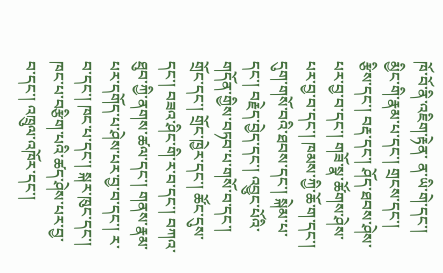ཁོ་བོ་ནི་འཇིག་རྟེན་ ན་ཡི་གེ་དང་། མྱིང་གི་རྣམ་པ་དང་། གྲངས་དང་། རྩིས་དང་། བརྡ་དང་། ཤོད་ཐབས་ཤེས་པར་བྱ་བ་དང་། གཟོ་སྣ་ཚོགས་ཤེས་པར་བྱ་བ་དང་། ཁམས་ཀྱི་ཆོ་ག་དང་། དུག་གསོ་བའི་ཐབས་དང་། སྐེམ་པ་དང་། བརྗེད་བྱེད་དང་། འབྱུང་པོའི་གདོན་གྱིས་བཏབ་པ་གསོ་བ་དང་། གྲོང་དང་། གྲོང་ཁྱེར་དང་། ཚོང་དུས་དང་། བཟའ་ཤིང་གི་ར་བ་དང་། བཀའ་ཐུབ་ཀྱི་ནགས་ཚལ་དང་། གནས་རྣམ་ པར་དགོད་པ་ཤེས་པར་བྱ་བ་དང་། ར་བ་དང་། ཁང་པ་དང་། སྐར་ཁུང་དང་། ཁང་པ་བརྩིག་པའི་ཚད་ཤེས་པར་བྱ་བ་དང་། འཁྲུལ་འཁོར་དང་།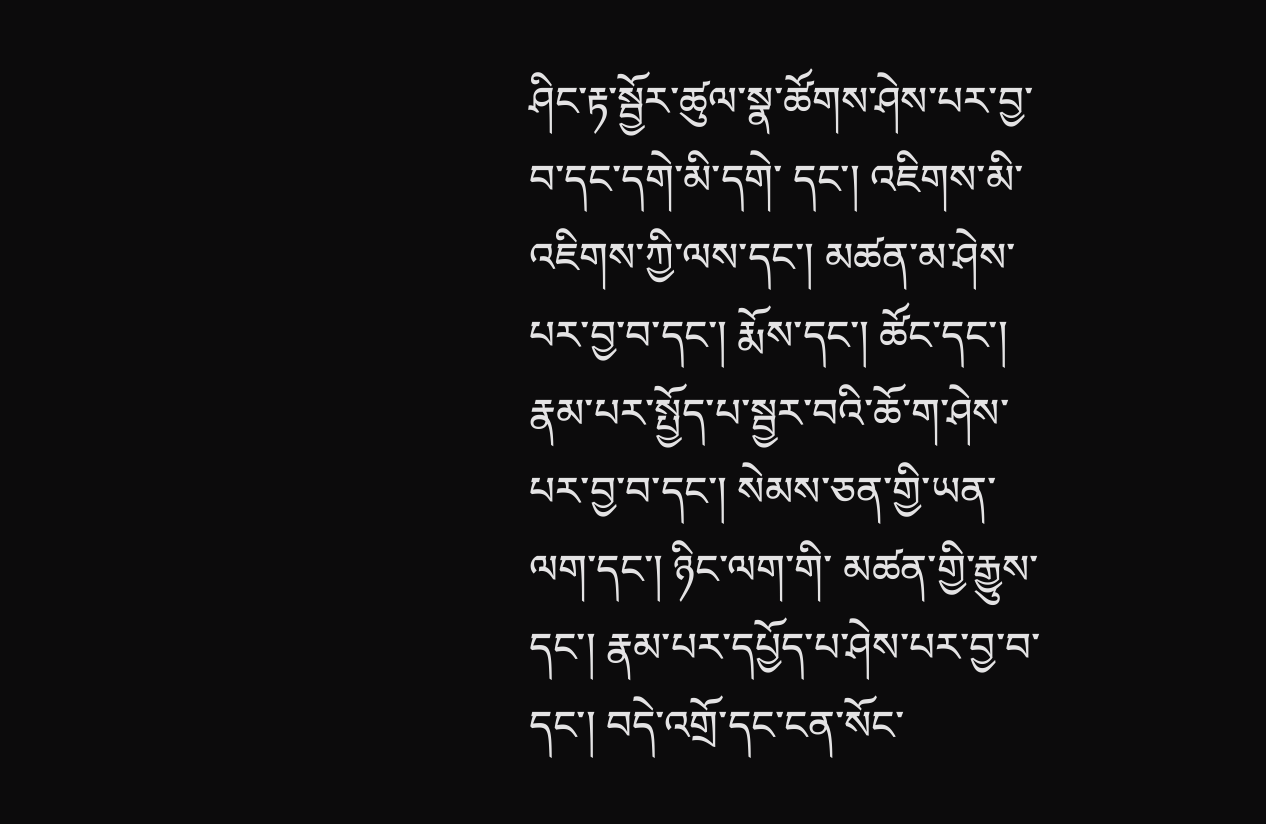ཤིང་རྟ་སྦྱོར་ཚུལ་སྣ་ཚོགས་ཤེས་པར་བྱ་བ་དང་དགེ་མི་དགེ་ དང་། འཇིགས་མི་འཇིགས་ཀྱི་ལས་དང་། མཚན་མ་ཤེས་པར་བྱ་བ་དང་། རྨོས་དང་། ཚོང་དང་། རྣམ་པར་སྤྱོད་པ་སྦྱར་བའི་ཆོ་ག་ཤེས་པར་བྱ་བ་དང་། སེམས་ཅན་གྱི་ཡན་ལག་དང་། ཉིང་ལག་གི་ མཚན་གྱི་རྒྱུས་དང་། རྣམ་པར་དཔྱོད་པ་ཤེས་པར་བྱ་བ་དང་། བདེ་འགྲོ་དང་ངན་སོང་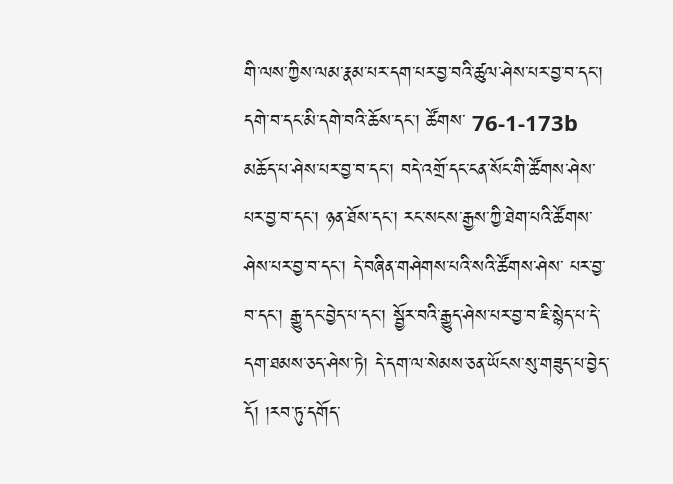གི་ལས་ཀྱིས་ལམ་རྣམ་པར་དག་པར་བྱ་བའི་ཚུལ་ཤེས་པར་བྱ་བ་དང་། དགེ་བ་དང་མི་དགེ་བའི་ཆོས་དང་། ཚོགས་ 76-1-173b མཆོད་པ་ཤེས་པར་བྱ་བ་དང་། བདེ་འགྲོ་དང་ངན་སོང་གི་ཚོགས་ཤེས་པར་བྱ་བ་དང་། ཉན་ཐོས་དང་། རང་སངས་རྒྱས་ཀྱི་ཐེག་པའི་ཚོགས་ཤེས་པར་བྱ་བ་དང་། དེ་བཞིན་གཤེགས་པའི་སའི་ཚོགས་ཤེས་ པར་བྱ་བ་དང་། རྒྱུ་དང་བྱེད་པ་དང་། སྦྱོར་བའི་རྒྱུད་ཤེས་པར་བྱ་བ་ཇི་སྙེད་པ་དེ་དག་ཐམས་ཅད་ཤེས་ཏེ། དེ་དག་ལ་སེམས་ཅན་ཡོངས་སུ་གཟུད་པ་བྱེད་དོ། །རབ་ཏུ་དགོད་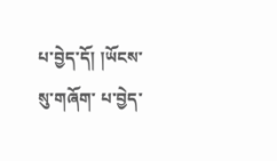པ་བྱེད་དོ། །ཡོངས་སུ་གཞོག་ པ་བྱེད་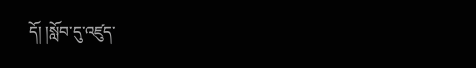དོ། །སློབ་དུ་འཛུད་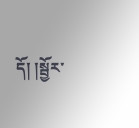དོ། །སྦྱོར་